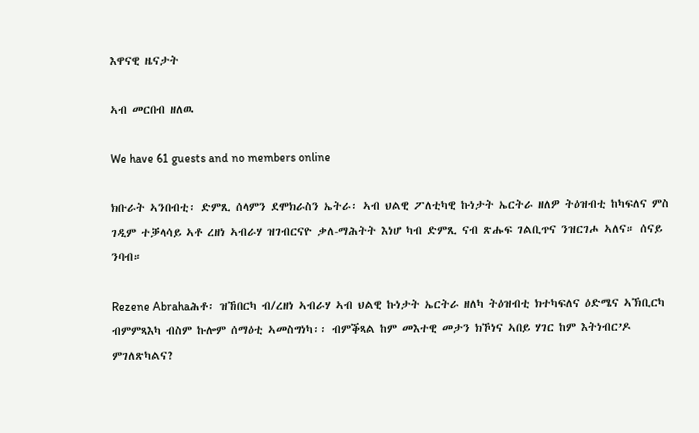እዋናዊ ዜናታት

ኣብ መርበብ ዘለዉ

We have 61 guests and no members online

ክቡራት ኣንበብቲ፡ ድምጺ ሰላምን ደሞክራስን ኤትራ፡ ኣብ ህልዊ ፖለቲካዊ ኩነታት ኤርትራ ዘለዎ ትዕዝብቲ ከካፍለና ምስ ገዲም ተቓላሳይ ኣቶ ረዘነ ኣብራሃ ዝገብርናዮ ቃለ-ማሕትት እነሆ ካብ ድምጺ ናብ ጽሑፍ ገልቢጥና ንዝርገሖ ኣለና። ሰናይ ንባብ።

Rezene Abrahaሕቶ፡ ዝኸበርካ ብ/ረዘነ ኣብራሃ ኣብ ህልዊ ኩነታት ኤርትራ ዘለካ ትዕዝብቲ ክተካፍለና ዕድሜና ኣኽቢርካ ብምምጻእካ ብስም ኩሎም ሰማዕቲ ኣመስግነካ፡፡ ብምቕጻል ከም መእተዊ መታን ክኾነና ኣበይ ሃገር ከም እትነብር’ዶ ምገለጽካልና?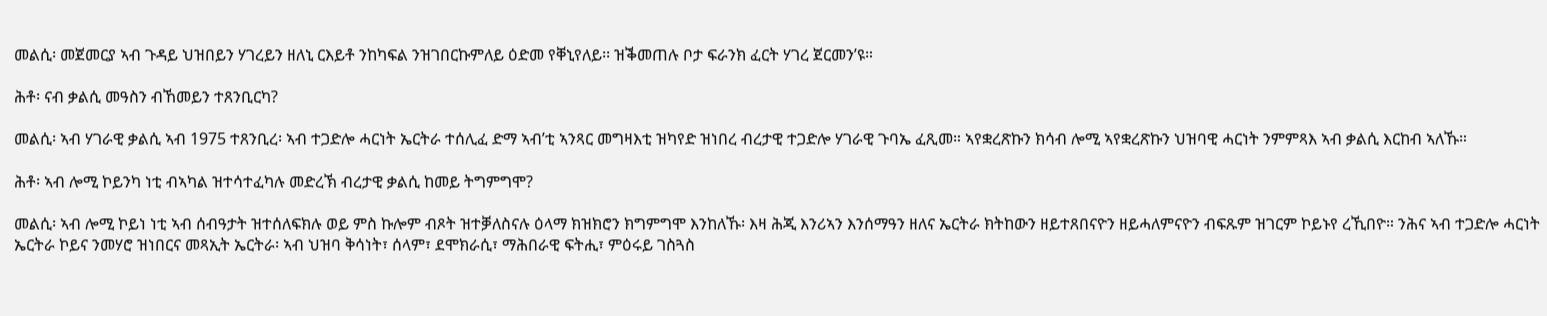መልሲ፡ መጀመርያ ኣብ ጉዳይ ህዝበይን ሃገረይን ዘለኒ ርእይቶ ንከካፍል ንዝገበርኩምለይ ዕድመ የቐኒየለይ፡፡ ዝቕመጠሉ ቦታ ፍራንክ ፈርት ሃገረ ጀርመን’ዩ።

ሕቶ፡ ናብ ቃልሲ መዓስን ብኸመይን ተጸንቢርካ?

መልሲ፡ ኣብ ሃገራዊ ቃልሲ ኣብ 1975 ተጸንቢረ፡ ኣብ ተጋድሎ ሓርነት ኤርትራ ተሰሊፈ ድማ ኣብ’ቲ ኣንጻር መግዛእቲ ዝካየድ ዝነበረ ብረታዊ ተጋድሎ ሃገራዊ ጉባኤ ፈጺመ። ኣየቋረጽኩን ክሳብ ሎሚ ኣየቋረጽኩን ህዝባዊ ሓርነት ንምምጻእ ኣብ ቃልሲ እርከብ ኣለኹ።

ሕቶ፡ ኣብ ሎሚ ኮይንካ ነቲ ብኣካል ዝተሳተፈካሉ መድረኽ ብረታዊ ቃልሲ ከመይ ትግምግሞ?

መልሲ፡ ኣብ ሎሚ ኮይነ ነቲ ኣብ ሰብዓታት ዝተሰለፍክሉ ወይ ምስ ኩሎም ብጾት ዝተቓለስናሉ ዕላማ ክዝክሮን ክግምግሞ እንከለኹ፡ እዛ ሕጂ እንሪኣን እንሰማዓን ዘለና ኤርትራ ክትከውን ዘይተጸበናዮን ዘይሓለምናዮን ብፍጹም ዝገርም ኮይኑየ ረኺበዮ። ንሕና ኣብ ተጋድሎ ሓርነት ኤርትራ ኮይና ንመሃሮ ዝነበርና መጻኢት ኤርትራ፡ ኣብ ህዝባ ቅሳነት፣ ሰላም፣ ደሞክራሲ፣ ማሕበራዊ ፍትሒ፣ ምዕሩይ ገስጓስ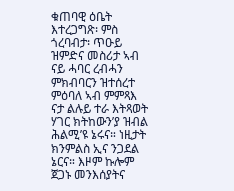ቁጠባዊ ዕቤት እተረጋግጽ፡ ምስ ጎረባብታ፡ ጥዑይ ዝምድና መስሪታ ኣብ ናይ ሓባር ረብሓን ምክብባርን ዝተሰረተ ምዕባለ ኣብ ምምጻእ ናታ ልሉይ ተራ እትጻወት ሃገር ክትከውን’ያ ዝብል ሕልሚ’ዩ ኔሩና። ነዚታት ክንምልስ ኢና ንጋደል ኔርና። እዞም ኩሎም ጀጋኑ መንእሰያትና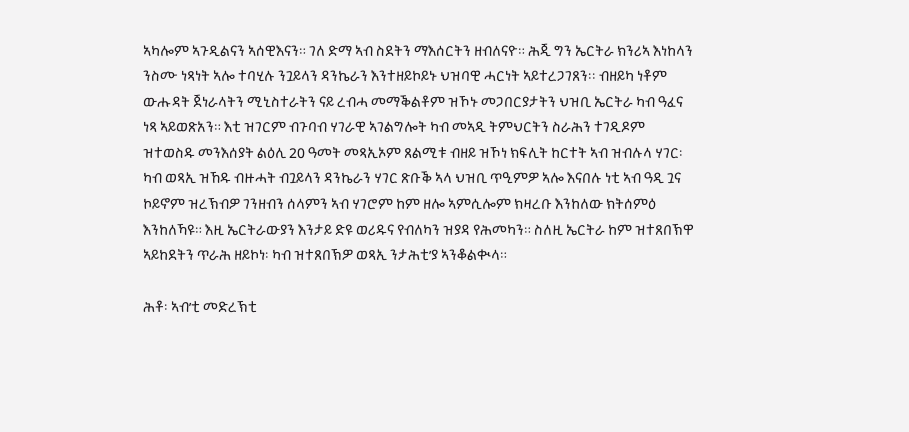ኣካሎም ኣጉዲልናን ኣሰዊእናን። ገለ ድማ ኣብ ስደትን ማእሰርትን ዘብለናዮ። ሕጂ ግን ኤርትራ ክንሪኣ እነከላን ንስሙ ነጻነት ኣሎ ተባሂሉ ንጓይላን ዳንኬራን እንተዘይኮይኑ ህዝባዊ ሓርነት ኣይተረጋገጸን፡፡ ብዘይካ ነቶም ውሑዳት ጀነራላትን ሚኒስተራትን ናይ ረብሓ መማቕልቶም ዝኾኑ መጋበርያታትን ህዝቢ ኤርትራ ካብ ዓፈና ነጻ ኣይወጽአን። እቲ ዝገርም ብጉባብ ሃገራዊ ኣገልግሎት ካብ መኣዲ ትምህርትን ስራሕን ተገዲዶም ዝተወስዱ መንእሰያት ልዕሊ 20 ዓመት መጻኢኦም ጸልሚቱ ብዘይ ዝኾነ ክፍሊት ከርተት ኣብ ዝብሉላ ሃገር፡ ካብ ወጻኢ ዝኸዱ ብዙሓት ብጓይላን ዳንኬራን ሃገር ጽቡቕ ኣላ ህዝቢ ጥዒምዎ ኣሎ እናበሉ ነቲ ኣብ ዓዲ ጓና ኮይኖም ዝረኽብዎ ገንዘብን ሰላምን ኣብ ሃገሮም ከም ዘሎ ኣምሲሎም ክዛረቡ እንከለው ክትሰምዕ እንከለኻዩ። እዚ ኤርትራውያን እንታይ ድዩ ወሪዱና የብለካን ዝያዳ የሕመካን። ስለዚ ኤርትራ ከም ዝተጸበኽዋ ኣይከደትን ጥራሕ ዘይኮነ፡ ካብ ዝተጸበኽዎ ወጻኢ ንታሕቲ’ያ ኣንቆልቊላ።

ሕቶ፡ ኣብ’ቲ መድረኽቲ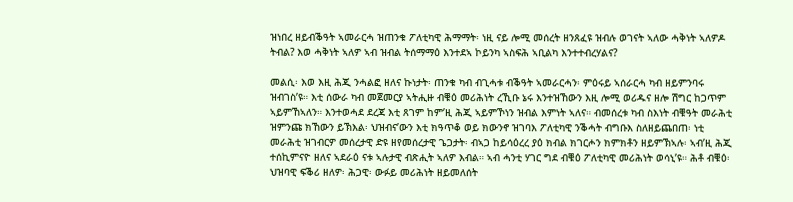ዝነበረ ዘይብቕዓት ኣመራርሓ ዝጠንቁ ፖለቲካዊ ሕማማት፡ ነዚ ናይ ሎሚ መሰረት ዘንጸፈዩ ዝብሉ ወገናት ኣለው ሓቅነት ኣለዎዶ ትብል? እወ ሓቅነት ኣለዎ ኣብ ዝብል ትሰማማዕ እንተደኣ ኮይንካ ኣስፍሕ ኣቢልካ እንተተብረሃልና?

መልሲ፡ እወ እዚ ሕጂ ንሓልፎ ዘለና ኩነታት፡ ጠንቁ ካብ ብጊሓቱ ብቕዓት ኣመራርሓን፡ ምዕሩይ ኣሰራርሓ ካብ ዘይምንባሩ ዝብገስ’ዩ። እቲ ሰውራ ካብ መጀመርያ ኣትሒዙ ብቑዕ መሪሕነት ረኺቡ ኔሩ እንተዝኸውን እዚ ሎሚ ወሪዱና ዘሎ ሽግር ከጋጥም ኣይምኸኣለን። እንተወሓደ ደረጃ እቲ ጸገም ከም’ዚ ሕጂ ኣይምኾነን ዝብል እምነት ኣለና። ብመሰረቱ ካብ ስእነት ብቑዓት መራሕቲ ዝምንጩ ክኸውን ይኽእል፡ ህዝብና’ውን እቲ ክዓጥቆ ወይ ክውንኖ ዝገባእ ፖለቲካዊ ንቕሓት ብግቡእ ስለዘይጨበጠ፡ ነቲ መራሕቲ ዝገብርዎ መሰረታዊ ድዩ ዘየመሰረታዊ ጌጋታት፡ ብኣጋ ከይሳዕረረ ያዕ ክብል ክገርሖን ክምክቶን ዘይምኽኣሉ፡ ኣብ’ዚ ሕጂ ተሰኪምናዮ ዘለና ኣደራዕ ናቱ ኣሉታዊ ብጽሒት ኣለዎ እብል። ኣብ ሓንቲ ሃገር ግደ ብቑዕ ፖለቲካዊ መሪሕነት ወሳኒ’ዩ። ሕቶ ብቑዕ፡ ህዝባዊ ፍቕሪ ዘለዎ፡ ሕጋዊ፡ ውፉይ መሪሕነት ዘይመለሰት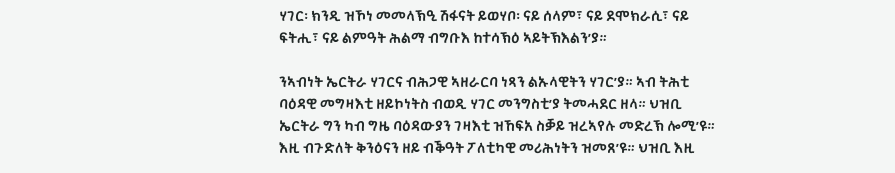ሃገር፡ ክንዲ ዝኾነ መመላኽዒ ሽፋናት ይወሃቦ፡ ናይ ሰላም፣ ናይ ደሞክራሲ፣ ናይ ፍትሒ፣ ናይ ልምዓት ሕልማ ብግቡእ ከተሳኽዕ ኣይትኽእልን’ያ።

ንኣብነት ኤርትራ ሃገርና ብሕጋዊ ኣዘራርባ ነጻን ልኡላዊትን ሃገር’ያ። ኣብ ትሕቲ ባዕዳዊ መግዛእቲ ዘይኮነትስ ብወዲ ሃገር መንግስቲ’ያ ትመሓደር ዘላ። ህዝቢ ኤርትራ ግን ካብ ግዜ ባዕዳውያን ገዛእቲ ዝኸፍአ ስቓይ ዝረኣየሉ መድረኽ ሎሚ’ዩ። እዚ ብጉድለት ቅንዕናን ዘይ ብቕዓት ፖለቲካዊ መሪሕነትን ዝመጸ’ዩ። ህዝቢ እዚ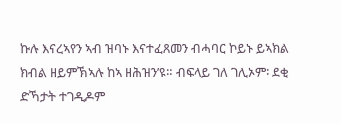ኩሉ እናረኣየን ኣብ ዝባኑ እናተፈጸመን ብሓባር ኮይኑ ይኣክል ክብል ዘይምኽኣሉ ከኣ ዘሕዝን’ዩ። ብፍላይ ገለ ገሊኦም፡ ደቂ ድኻታት ተገዲዶም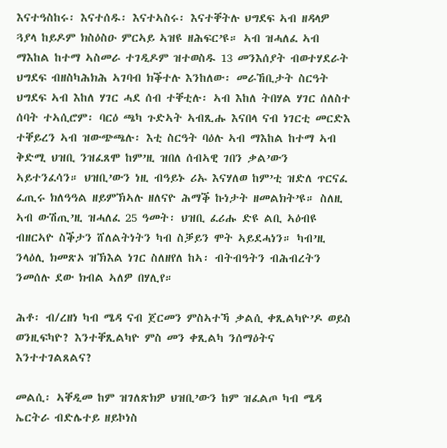እናተዓስከሩ፡ እናተሰዱ፡ እናተኣስሩ፡ እናተቐትሉ ህግደፍ ኣብ ዘዳላዎ ጓያላ ከይዶም ክስዕስዑ ምርኣይ ኣዝዩ ዘሕፍር’ዩ። ኣብ ዝሓለፈ ኣብ ማእከል ከተማ ኣስመራ ተገዲዶም ዝተወስዱ 13 መንእሰያት ብወተሃደራት ህግደፍ ብዘስካሕክሕ ኣገባብ ክቕተሉ እንከለው፡ መራኸቢታት ስርዓት ህግደፍ ኣብ እከለ ሃገር ሓደ ሰብ ተቐቲሉ፡ ኣብ እከለ ትበሃል ሃገር ሰለስተ ሰባት ተኣሲሮም፡ ባርዕ ጫካ ጉድኣት ኣብጺሑ እናበላ ናብ ነገርቲ መርድእ ተቐይረን ኣብ ዝውጭጫሉ፡ እቲ ስርዓት ባዕሉ ኣብ ማእከል ከተማ ኣብ ቅድሚ ህዝቢ ንዝፈጸሞ ከም’ዚ ዝበለ ሰብኣዊ ገበን ቃል’ውን ኣይተንፈሳን። ህዝቢ’ውን ነዚ ብዓይኑ ሪኡ እናሃለወ ከም’ቲ ዝድለ ጥርናፈ ፈጢሩ ክለዓዓል ዘይምኽኣሉ ዘለናዮ ሕማቕ ኩነታት ዘመልክት’ዩ። ስለዚ ኣብ ውሽጢ’ዚ ዝሓለፈ 25 ዓመት፡ ህዝቢ ፈሪሑ ድዩ ልቢ ኣዕብዩ ብዘርኣዮ ስቕታን ሸለልትነትን ካብ ስቓይን ሞት ኣይደሓነን። ካብ’ዚ ንላዕሊ ክመጽኦ ዝኽእል ነገር ስለዘየለ ከኣ፡ ብትብዓትን ብሕብረትን ንመሰሉ ደው ክብል ኣለዎ በሃሊየ።

ሕቶ፡ ብ/ረዘነ ካብ ሜዳ ናብ ጀርመን ምስኣተኻ ቃልሲ ቀጺልካዮ’ዶ ወይስ ወንዚፍካዮ? እንተቐጺልካዮ ምስ መን ቀጺልካ ንሰማዕትና እንተተገልጸልና?

መልሲ፡ ኣቐዲመ ከም ዝገለጽክዎ ህዝቢ’ውን ከም ዝፈልጦ ካብ ሜዳ ኤርትራ ብድሌተይ ዘይኮነስ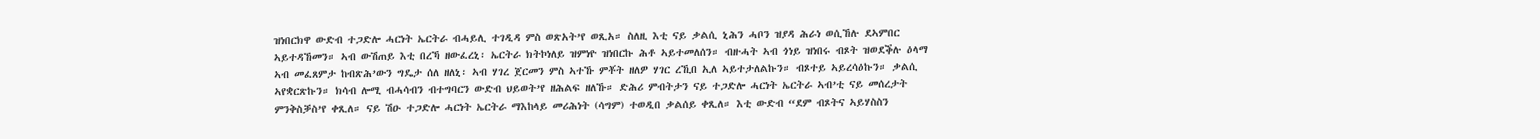ዝነበርክዋ ውድብ ተጋድሎ ሓርነት ኤርትራ ብሓይሊ ተገዲዳ ምስ ወጽአት’የ ወጺአ። ስለዚ እቲ ናይ ቃልሲ ኒሕን ሓቦን ዝያዳ ሕራነ ወሲኸሉ ደኣምበር ኣይተዳኸመን። ኣብ ውሽጠይ እቲ በረኻ ዘውፈረኒ፡ ኤርትራ ክትኮነለይ ዝምነዮ ዝነበርኩ ሕቶ ኣይተመለሰን። ብዙሓት ኣብ ጎነይ ዝነበሩ ብጾት ዝወደቕሉ ዕላማ ኣብ መፈጸምታ ከብጽሕ’ውን ግዴታ ሰለ ዘለኒ፡ ኣብ ሃገረ ጀርመን ምስ ኣተኹ ምቾት ዘለዎ ሃገር ረኺበ ኢለ ኣይተታለልኩን። ብጾተይ ኣይረሳዕኩን። ቃልሲ ኣየቋርጽኩን። ክሳብ ሎሚ ብሓሳብን ብተግባርን ውድብ ህይወት’የ ዘሕልፍ ዘለኹ። ድሕሪ ምብትታን ናይ ተጋድሎ ሓርነት ኤርትራ ኣብ’ቲ ናይ መሰረታት ምንቅስቓስ’የ ቀጺለ። ናይ ሽዑ ተጋድሎ ሓርነት ኤርትራ ማእከላይ መሪሕነት (ሳግም) ተወዲበ ቃልሰይ ቀጺለ። እቲ ውድብ “ደም ብጾትና ኣይሃስስን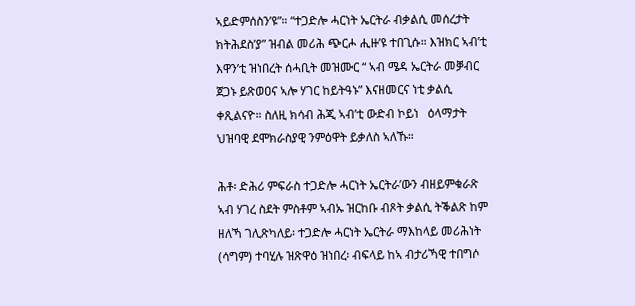ኣይድምሰስን’ዩ”። “ተጋድሎ ሓርነት ኤርትራ ብቃልሲ መሰረታት ክትሕደስ’ያ” ዝብል መሪሕ ጭርሖ ሒዙ’ዩ ተበጊሱ። እዝክር ኣብ’ቲ እዋን’ቲ ዝነበረት ሰሓቢት መዝሙር “ ኣብ ሜዳ ኤርትራ መቓብር ጀጋኑ ይጽወዐና ኣሎ ሃገር ከይትዓኑ” እናዘመርና ነቲ ቃልሲ ቀጺልናዮ። ስለዚ ክሳብ ሕጂ ኣብ’ቲ ውድብ ኮይነ   ዕላማታት ህዝባዊ ደሞክራስያዊ ንምዕዋት ይቃለስ ኣለኹ።

ሕቶ፡ ድሕሪ ምፍራስ ተጋድሎ ሓርነት ኤርትራ’ውን ብዘይምቁራጽ ኣብ ሃገረ ስደት ምስቶም ኣብኡ ዝርከቡ ብጾት ቃልሲ ትቕልጽ ከም ዘለኻ ገሊጽካለይ፡ ተጋድሎ ሓርነት ኤርትራ ማእከላይ መሪሕነት (ሳግም) ተባሂሉ ዝጽዋዕ ዝነበረ፡ ብፍላይ ከኣ ብታሪኻዊ ተበግሶ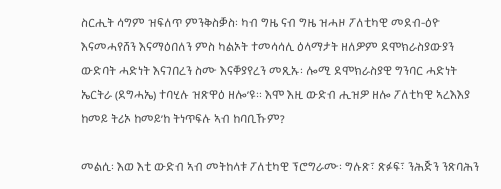ስርሒት ሳግም ዝፍለጥ ምንቅስቓስ፡ ካብ ግዜ ናብ ግዜ ዝሓዞ ፖለቲካዊ መደብ-ዕዮ እናመሓየሸን እናማዕበለን ምስ ካልኦት ተመሳሳሊ ዕላማታት ዘለዎም ደሞክራስያውያን ውድባት ሓድነት እናገበረን ስሙ እናቐያየረን መጺኡ፡ ሎሚ ደሞክራስያዊ ግንባር ሓድነት ኤርትራ (ደግሓኤ) ተባሂሉ ዝጽዋዕ ዘሎ’ዩ። እሞ እዚ ውድብ ሒዝዎ ዘሎ ፖለቲካዊ ኣረእእያ ከመይ ትሪኦ ከመይ’ከ ትነጥፍሉ ኣብ ከባቢኹም?

መልሲ፡ እወ እቲ ውድብ ኣብ መትከላቱ ፖለቲካዊ ፕሮግራሙ፡ ግሉጽ፣ ጽፉፍ፣ ንሕጅን ንጽባሕን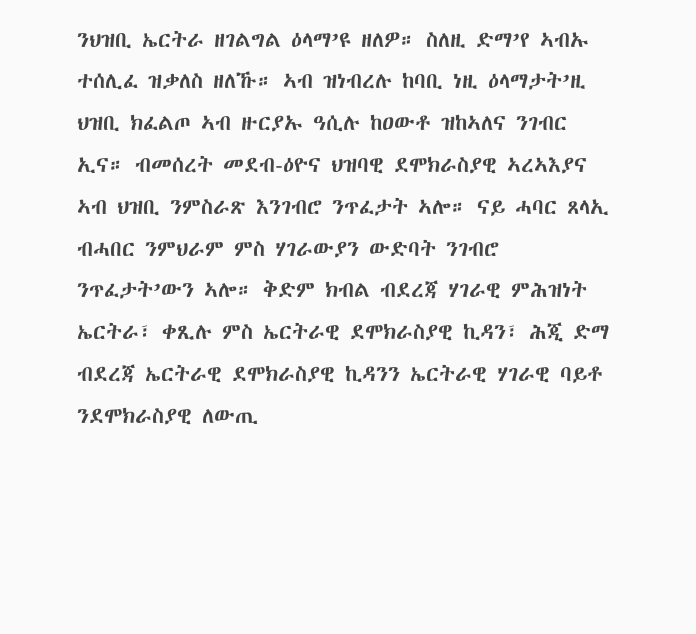ንህዝቢ ኤርትራ ዘገልግል ዕላማ’ዩ ዘለዎ። ስለዚ ድማ’የ ኣብኡ ተሰሊፈ ዝቃለስ ዘለኹ። ኣብ ዝነብረሉ ከባቢ ነዚ ዕላማታት’ዚ ህዝቢ ክፈልጦ ኣብ ዙርያኡ ዓሲሉ ከዐውቶ ዝከኣለና ንገብር ኢና። ብመሰረት መደብ-ዕዮና ህዝባዊ ደሞክራስያዊ ኣረኣእያና ኣብ ህዝቢ ንምስራጽ እንገብሮ ንጥፈታት ኣሎ። ናይ ሓባር ጸላኢ ብሓበር ንምህራም ምስ ሃገራውያን ውድባት ንገብሮ ንጥፈታት’ውን ኣሎ። ቅድም ክብል ብደረጃ ሃገራዊ ምሕዝነት ኤርትራ፣ ቀጺሉ ምስ ኤርትራዊ ደሞክራስያዊ ኪዳን፣ ሕጂ ድማ ብደረጃ ኤርትራዊ ደሞክራስያዊ ኪዳንን ኤርትራዊ ሃገራዊ ባይቶ ንደሞክራስያዊ ለውጢ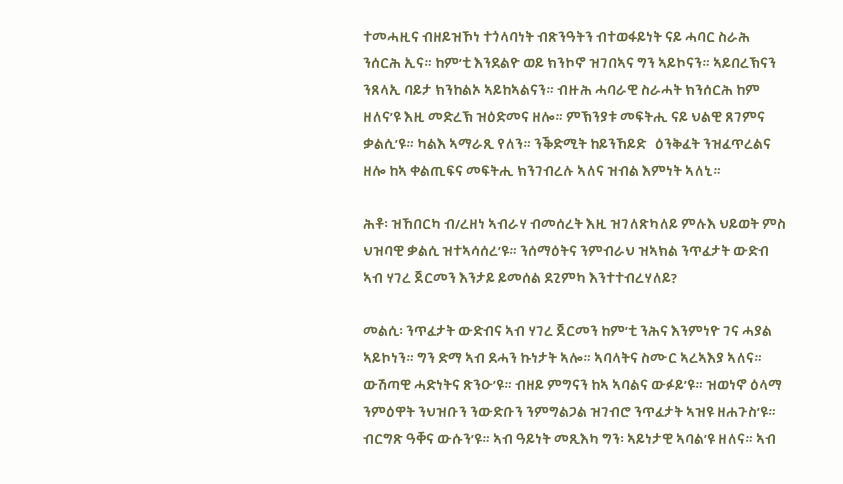ተመሓዚና ብዘይዝኾነ ተጎላባነት ብጽንዓትን ብተወፋይነት ናይ ሓባር ስራሕ ንሰርሕ ኢና። ከም’ቲ እንደልዮ ወይ ክንኮኖ ዝገበኣና ግን ኣይኮናን። ኣይበረኽናን ንጸላኢ ባይታ ክንከልኦ ኣይከኣልናን። ብዙሕ ሓባራዊ ስራሓት ክንሰርሕ ከም ዘለና’ዩ እዚ መድረኽ ዝዕድመና ዘሎ። ምኽንያቱ መፍትሒ ናይ ህልዊ ጸገምና ቃልሲ’ዩ። ካልእ ኣማራጺ የለን። ንቕድሚት ከይንኸይድ   ዕንቅፈት ንዝፈጥረልና ዘሎ ከኣ ቀልጢፍና መፍትሒ ክንገብረሉ ኣለና ዝብል እምነት ኣለኒ።

ሕቶ፡ ዝኸበርካ ብ/ረዘነ ኣብራሃ ብመሰረት እዚ ዝገለጽካለይ ምሉእ ህይወት ምስ ህዝባዊ ቃልሲ ዝተኣሳሰረ’ዩ። ንሰማዕትና ንምብራህ ዝኣክል ንጥፈታት ውድብ ኣብ ሃገረ ጀርመን እንታይ ይመሰል ደጊምካ እንተተብረሃለይ?

መልሲ፡ ንጥፈታት ውድብና ኣብ ሃገረ ጀርመን ከም’ቲ ንሕና እንምነዮ ገና ሓያል ኣይኮነን። ግን ድማ ኣብ ደሓን ኩነታት ኣሎ። ኣባላትና ስሙር ኣረኣእያ ኣለና። ውሽጣዊ ሓድነትና ጽንዑ’ዩ። ብዘይ ምግናን ከኣ ኣባልና ውፉይ’ዩ። ዝወነኖ ዕላማ ንምዕዋት ንህዝቡን ንውድቡን ንምግልጋል ዝገብሮ ንጥፈታት ኣዝዩ ዘሐጉስ’ዩ። ብርግጽ ዓቐና ውሱን’ዩ። ኣብ ዓይነት መጺእካ ግን፡ ኣይነታዊ ኣባል’ዩ ዘለና። ኣብ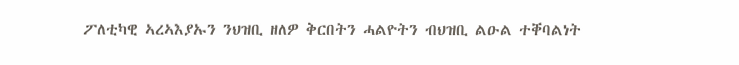ፖለቲካዊ ኣረኣእያኡን ንህዝቢ ዘለዎ ቅርበትን ሓልዮትን ብህዝቢ ልዑል ተቐባልነት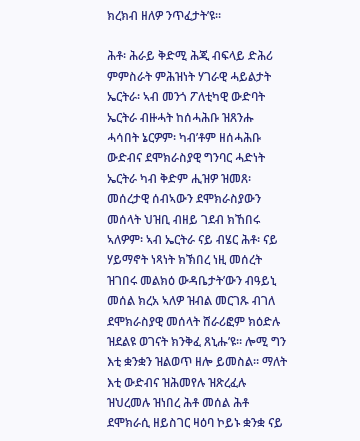ክረክብ ዘለዎ ንጥፈታት’ዩ።

ሕቶ፡ ሕራይ ቅድሚ ሕጂ ብፍላይ ድሕሪ ምምስራት ምሕዝነት ሃገራዊ ሓይልታት ኤርትራ፡ ኣብ መንጎ ፖለቲካዊ ውድባት ኤርትራ ብዙሓት ከሰሓሕቡ ዝጸንሑ ሓሳበት ኔርዎም፡ ካብ’ቶም ዘሰሓሕቡ ውድብና ደሞክራስያዊ ግንባር ሓድነት ኤርትራ ካብ ቅድም ሒዝዎ ዝመጸ፡ መሰረታዊ ሰብኣውን ደሞክራስያውን መሰላት ህዝቢ ብዘይ ገደብ ክኸበሩ ኣለዎም፡ ኣብ ኤርትራ ናይ ብሄር ሕቶ፡ ናይ ሃይማኖት ነጻነት ክኽበረ ነዚ መሰረት ዝገበሩ መልክዕ ውዳቤታት’ውን ብዓይኒ መሰል ክረአ ኣለዎ ዝብል መርገጹ ብገለ ደሞክራስያዊ መሰላት ሸራሪፎም ክዕድሉ ዝደልዩ ወገናት ክንቅፈ ጸኒሑ’ዩ። ሎሚ ግን እቲ ቋንቋን ዝልወጥ ዘሎ ይመስል። ማለት እቲ ውድብና ዝሕመየሉ ዝጽረፈሉ ዝህረመሉ ዝነበረ ሕቶ መሰል ሕቶ ደሞክራሲ ዘይስገር ዛዕባ ኮይኑ ቋንቋ ናይ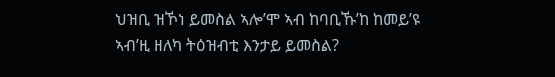ህዝቢ ዝኾነ ይመስል ኣሎ’ሞ ኣብ ከባቢኹ’ከ ከመይ’ዩ ኣብ’ዚ ዘለካ ትዕዝብቲ እንታይ ይመስል?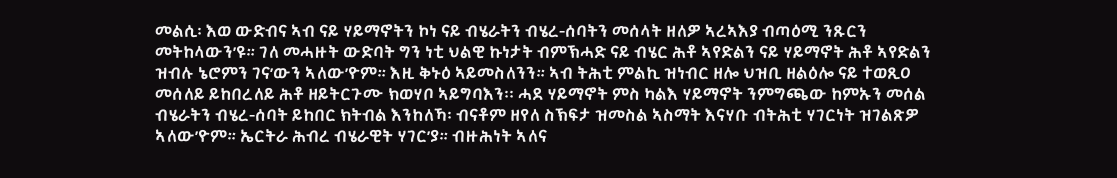መልሲ፡ እወ ውድብና ኣብ ናይ ሃይማኖትን ኮነ ናይ ብሄራትን ብሄረ-ሰባትን መሰላት ዘለዎ ኣረኣእያ ብጣዕሚ ንጹርን መትከላውን’ዩ። ገለ መሓዙት ውድባት ግን ነቲ ህልዊ ኩነታት ብምኽሓድ ናይ ብሄር ሕቶ ኣየድልን ናይ ሃይማኖት ሕቶ ኣየድልን ዝብሉ ኔሮምን ገና’ውን ኣለው’ዮም። እዚ ቅኑዕ ኣይመስለንን። ኣብ ትሕቲ ምልኪ ዝነብር ዘሎ ህዝቢ ዘልዕሎ ናይ ተወጺዐ መሰለይ ይከበረለይ ሕቶ ዘይትርጉሙ ክወሃቦ ኣይግባእን፡፡ ሓደ ሃይማኖት ምስ ካልእ ሃይማኖት ንምግጫው ከምኡን መሰል ብሄራትን ብሄረ-ሰባት ይከበር ክትብል እንከለኻ፡ ብናቶም ዘየለ ስኽፍታ ዝመስል ኣስማት እናሃቡ ብትሕቲ ሃገርነት ዝገልጽዎ ኣለው’ዮም። ኤርትራ ሕብረ ብሄራዊት ሃገር’ያ። ብዙሕነት ኣለና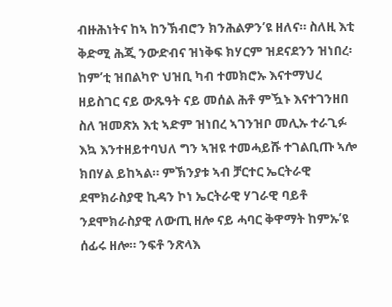ብዙሕነትና ከኣ ከንኽብሮን ክንሕልዎን’ዩ ዘለና። ስለዚ እቲ ቅድሚ ሕጂ ንውድብና ዝነቅፍ ክሃርም ዝደናደንን ዝነበረ፡ ከም’ቲ ዝበልካዮ ህዝቢ ካብ ተመክሮኡ እናተማህረ ዘይስገር ናይ ውጹዓት ናይ መሰል ሕቶ ምዃኑ እናተገንዘበ ስለ ዝመጽአ እቲ ኣድም ዝነበረ ኣገንዝቦ መሊኡ ተራጊፉ እኳ እንተዘይተባህለ ግን ኣዝዩ ተመሓይሹ ተገልቢጡ ኣሎ ክበሃል ይከኣል። ምኽንያቱ ኣብ ቻርተር ኤርትራዊ ደሞክራስያዊ ኪዳን ኮነ ኤርትራዊ ሃገራዊ ባይቶ ንደሞክራስያዊ ለውጢ ዘሎ ናይ ሓባር ቅዋማት ከምኡ’ዩ ሰፊሩ ዘሎ። ንፍቶ ንጽላእ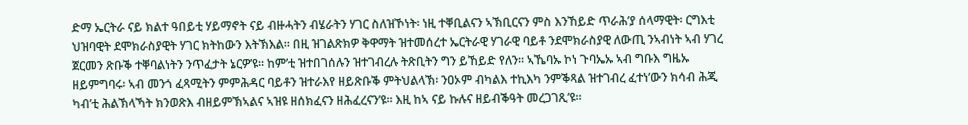ድማ ኤርትራ ናይ ክልተ ዓበይቲ ሃይማኖት ናይ ብዙሓትን ብሄራትን ሃገር ስለዝኾነት፡ ነዚ ተቐቢልናን ኣኽቢርናን ምስ እንኸይድ ጥራሕ’ያ ሰላማዊት፡ ርግእቲ ህዝባዊት ደሞክራስያዊት ሃገር ክትከውን እትኽእል። በዚ ዝገልጽክዎ ቅዋማት ዝተመሰረተ ኤርትራዊ ሃገራዊ ባይቶ ንደሞክራስያዊ ለውጢ ንኣብነት ኣብ ሃገረ ጀርመን ጽቡቕ ተቐባልነትን ንጥፈታት ኔርዎ’ዩ። ከም’ቲ ዝተበገሰሉን ዝተገብረሉ ትጽቢትን ግን ይኸይድ የለን። ኣኼባኡ ኮነ ጉባኤኡ ኣብ ግቡእ ግዜኡ ዘይምግባሩ፡ ኣብ መንጎ ፈጻሚትን ምምሕዳር ባይቶን ዝተራእየ ዘይጽቡቕ ምትህልላኽ፡ ንዐኦም ብካልእ ተኪእካ ንምቕጻል ዝተገብረ ፈተነ’ውን ክሳብ ሕጂ ካብ’ቲ ሕልኽላኻት ክንወጽእ ብዘይምኽኣልና ኣዝዩ ዘሰክፈናን ዘሕፈረናን’ዩ። እዚ ከኣ ናይ ኩሉና ዘይብቕዓት መረጋገጺ’ዩ።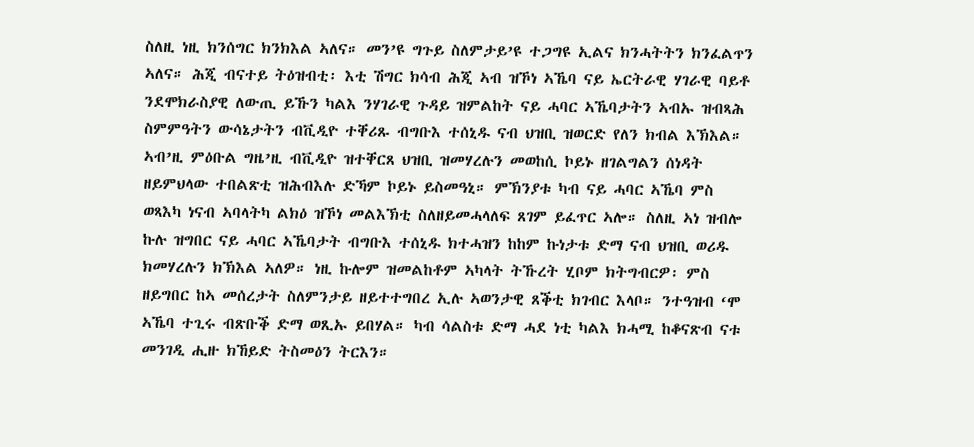ስለዚ ነዚ ክንሰግር ክንክእል ኣለና። መን’ዩ ግጉይ ስለምታይ’ዩ ተጋግዩ ኢልና ክንሓትትን ክንፈልጥን ኣለና። ሕጂ ብናተይ ትዕዝብቲ፡ እቲ ሽግር ክሳብ ሕጂ ኣብ ዝኾነ ኣኼባ ናይ ኤርትራዊ ሃገራዊ ባይቶ ንደሞክራስያዊ ለውጢ ይኹን ካልእ ንሃገራዊ ጉዳይ ዝምልከት ናይ ሓባር ኣኼባታትን ኣብኡ ዝብጻሕ ስምምዓትን ውሳኔታትን ብቪዲዮ ተቐሪጹ ብግቡእ ተሰኒዱ ናብ ህዝቢ ዝወርድ የለን ክብል እኽእል። ኣብ’ዚ ምዕቡል ግዜ’ዚ ብቪዲዮ ዝተቐርጸ ህዝቢ ዝመሃረሉን መወከሲ ኮይኑ ዘገልግልን ሰነዳት ዘይምህላው ተበልጽቲ ዝሕብእሉ ድኻም ኮይኑ ይስመዓኒ። ምኽንያቱ ካብ ናይ ሓባር ኣኼባ ምስ ወጻእካ ነናብ ኣባላትካ ልክዕ ዝኾነ መልእኽቲ ስለዘይመሓላለፍ ጸገም ይፈጥር ኣሎ። ስለዚ ኣነ ዝብሎ ኩሉ ዝግበር ናይ ሓባር ኣኼባታት ብግቡእ ተሰኒዱ ክተሓዝን ከከም ኩነታቱ ድማ ናብ ህዝቢ ወሪዱ ክመሃረሉን ክኽእል ኣለዎ። ነዚ ኩሎም ዝመልከቶም ኣካላት ትኹረት ሂቦም ክትግብርዎ፡ ምስ ዘይግበር ከኣ መሰረታት ስለምንታይ ዘይተተግበረ ኢሉ ኣወንታዊ ጸቕቲ ክገብር እላቦ። ንተዓዝብ ‘ሞ ኣኼባ ተጊሩ ብጽቡቕ ድማ ወጺኡ ይበሃል። ካብ ሳልስቱ ድማ ሓደ ነቲ ካልእ ክሓሚ ከቆናጽብ ናቱ መንገዲ ሒዙ ክኸይድ ትስመዕን ትርእን።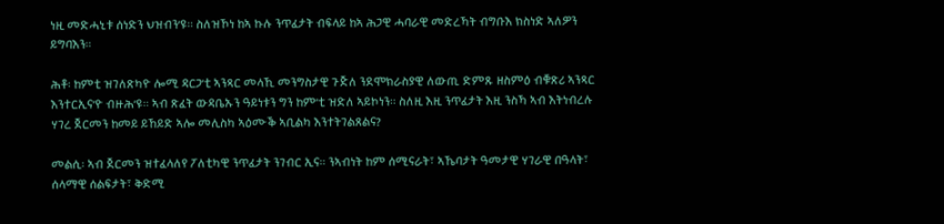ነዚ መድሓኒቱ ሰነድን ህዝብን’ዩ። ስለዝኾነ ከኣ ኩሉ ንጥፈታት ብፍላይ ከኣ ሕጋዊ ሓባራዊ መድረኻት ብግቡእ ክስነድ ኣለዎን ይግባእን።

ሕቶ፡ ከምቲ ዝገለጽካዮ ሎሚ ዳርጋ’ቲ ኣንጻር መላኺ መንግስታዊ ጉጅለ ንደሞክራስያዊ ለውጢ ድምጹ ዘስምዕ ብቑጽሪ ኣንጻር እንተርኢና’ዮ ብዙሕ’ዩ። ኣብ ጽፈት ውዳቤኡን ዓይነቱን ግን ከም’ቲ ዝድለ ኣይኮነን። ስለዚ እዚ ንጥፈታት እዚ ንስኻ ኣብ እትነብረሉ ሃገረ ጀርመን ከመይ ይኸይድ ኣሎ መሊስካ ኣዕሙቕ ኣቢልካ እንተትገልጸልና?

መልሲ፡ ኣብ ጀርመን ዝተፈላለየ ፖለቲካዊ ንጥፈታት ንገብር ኢና። ንኣብነት ከም ሰሚናራት፣ ኣኼባታት ዓመታዊ ሃገራዊ በዓላት፣ ሰላማዊ ሰልፍታት፣ ቅድሚ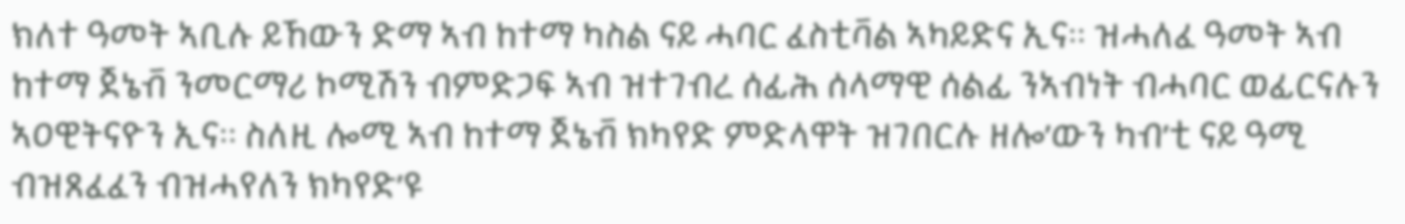ክለተ ዓመት ኣቢሉ ይኸውን ድማ ኣብ ከተማ ካስል ናይ ሓባር ፈስቲቫል ኣካይድና ኢና። ዝሓለፈ ዓመት ኣብ ከተማ ጀኔቭ ንመርማሪ ኮሚሽን ብምድጋፍ ኣብ ዝተገብረ ሰፊሕ ሰላማዊ ሰልፊ ንኣብነት ብሓባር ወፊርናሉን ኣዐዊትናዮን ኢና። ስለዚ ሎሚ ኣብ ከተማ ጀኔቭ ክካየድ ምድላዋት ዝገበርሉ ዘሎ’ውን ካብ’ቲ ናይ ዓሚ ብዝጸፈፈን ብዝሓየለን ክካየድ’ዩ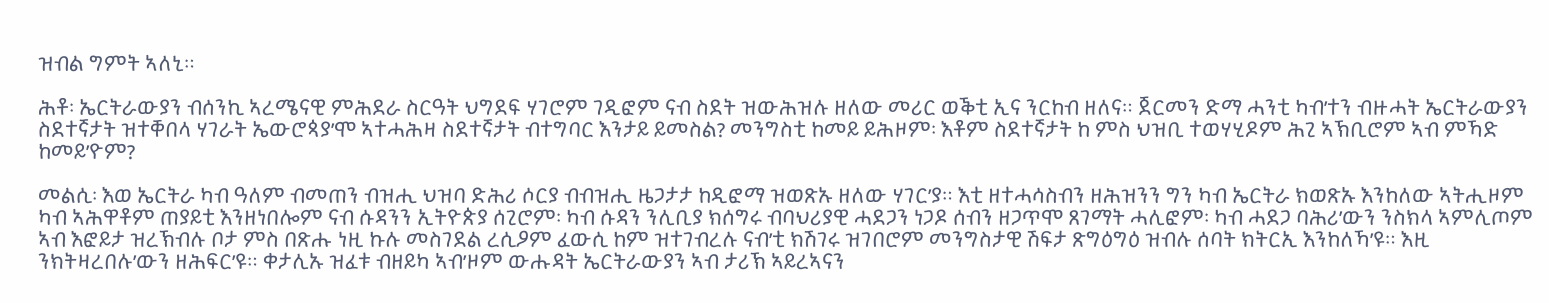ዝብል ግምት ኣለኒ።

ሕቶ፡ ኤርትራውያን ብሰንኪ ኣረሜናዊ ምሕደራ ስርዓት ህግደፍ ሃገሮም ገዲፎም ናብ ስደት ዝውሕዝሉ ዘለው መሪር ወቕቲ ኢና ንርከብ ዘለና። ጀርመን ድማ ሓንቲ ካብ’ተን ብዙሓት ኤርትራውያን ስደተኛታት ዝተቐበላ ሃገራት ኤውሮጳያ’ሞ ኣተሓሕዛ ስደተኛታት ብተግባር እንታይ ይመስል? መንግስቲ ከመይ ይሕዞም፡ እቶም ስደተኛታት ከ ምስ ህዝቢ ተወሃሂዶም ሕጊ ኣኽቢሮም ኣብ ምኻድ ከመይ’ዮም?

መልሲ፡ እወ ኤርትራ ካብ ዓለም ብመጠን ብዝሒ ህዝባ ድሕሪ ሶርያ ብብዝሒ ዜጋታታ ከዲፎማ ዝወጽኡ ዘለው ሃገር’ያ። እቲ ዘተሓሳስብን ዘሕዝንን ግን ካብ ኤርትራ ክወጽኡ እንከለው ኣትሒዞም ካብ ኣሕዋቶም ጠያይቲ እንዘነበሎም ናብ ሱዳንን ኢትዮጵያ ሰጊሮም፡ ካብ ሱዳን ንሊቢያ ክሰግሩ ብባህሪያዊ ሓደጋን ነጋዶ ሰብን ዘጋጥሞ ጸገማት ሓሊፎም፡ ካብ ሓደጋ ባሕሪ’ውን ንስክላ ኣምሊጦም ኣብ እፎይታ ዝረኽብሉ ቦታ ምስ በጽሑ ነዚ ኩሉ መስገደል ረሲዖም ፈውሲ ከም ዝተገብረሉ ናብ’ቲ ክሽገሩ ዝገበሮም መንግስታዊ ሽፍታ ጽግዕግዕ ዝብሉ ሰባት ክትርኢ እንከለኻ’ዩ። እዚ ንክትዛረበሉ’ውን ዘሕፍር’ዩ። ቀታሊኡ ዝፈቱ ብዘይካ ኣብ’ዞም ውሑዳት ኤርትራውያን ኣብ ታሪኽ ኣይረኣናን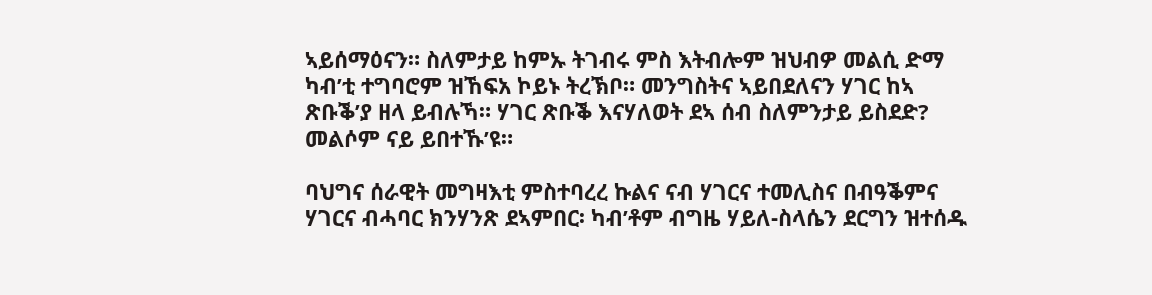ኣይሰማዕናን። ስለምታይ ከምኡ ትገብሩ ምስ እትብሎም ዝህብዎ መልሲ ድማ ካብ’ቲ ተግባሮም ዝኸፍአ ኮይኑ ትረኽቦ። መንግስትና ኣይበደለናን ሃገር ከኣ ጽቡቕ’ያ ዘላ ይብሉኻ። ሃገር ጽቡቕ እናሃለወት ደኣ ሰብ ስለምንታይ ይስደድ? መልሶም ናይ ይበተኹ’ዩ።

ባህግና ሰራዊት መግዛእቲ ምስተባረረ ኩልና ናብ ሃገርና ተመሊስና በብዓቕምና ሃገርና ብሓባር ክንሃንጽ ደኣምበር፡ ካብ’ቶም ብግዜ ሃይለ-ስላሴን ደርግን ዝተሰዱ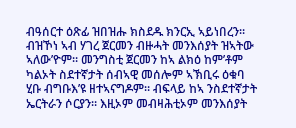ብዓሰርተ ዕጽፊ ዝበዝሑ ክስደዱ ክንርኢ ኣይነበረን። ብዝኾነ ኣብ ሃገረ ጀርመን ብዙሓት መንእሰያት ዝኣትው ኣለው’ዮም። መንግስቲ ጀርመን ከኣ ልክዕ ከም’ቶም ካልኦት ስደተኛታት ሰብኣዊ መሰሎም ኣኽቢሩ ዕቁባ ሂቡ ብግቡእ’ዩ ዘተኣናግዶም። ብፍላይ ከኣ ንስደተኛታት ኤርትራን ሶርያን። እዚኦም መብዛሕቲኦም መንእሰያት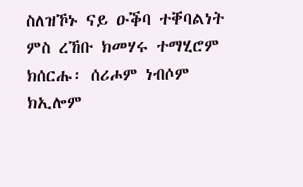ስለዝኾኑ ናይ ዑቕባ ተቐባልነት ምስ ረኸቡ ክመሃሩ ተማሂሮም ክሰርሑ፡ ሰሪሖም ነብሶም ክኢሎም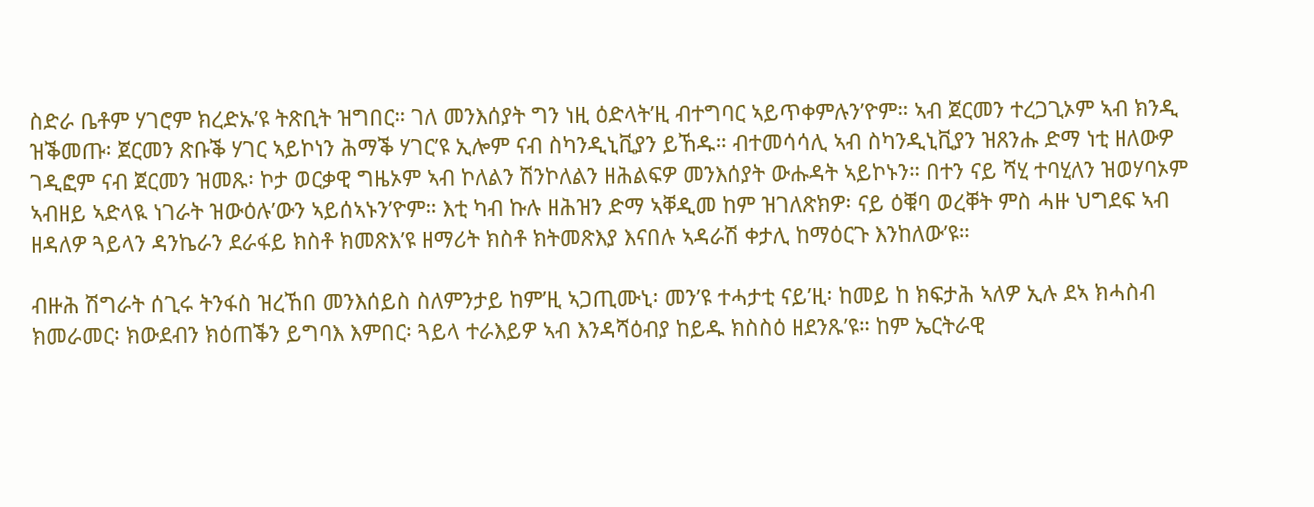ስድራ ቤቶም ሃገሮም ክረድኡ’ዩ ትጽቢት ዝግበር። ገለ መንእሰያት ግን ነዚ ዕድላት’ዚ ብተግባር ኣይጥቀምሉን’ዮም። ኣብ ጀርመን ተረጋጊኦም ኣብ ክንዲ ዝቕመጡ፡ ጀርመን ጽቡቕ ሃገር ኣይኮነን ሕማቕ ሃገር’ዩ ኢሎም ናብ ስካንዲኒቪያን ይኸዱ። ብተመሳሳሊ ኣብ ስካንዲኒቪያን ዝጸንሑ ድማ ነቲ ዘለውዎ ገዲፎም ናብ ጀርመን ዝመጹ፡ ኮታ ወርቃዊ ግዜኦም ኣብ ኮለልን ሽንኮለልን ዘሕልፍዎ መንእሰያት ውሑዳት ኣይኮኑን። በተን ናይ ሻሂ ተባሂለን ዝወሃባኦም ኣብዘይ ኣድላዪ ነገራት ዝውዕሉ’ውን ኣይሰኣኑን’ዮም። እቲ ካብ ኩሉ ዘሕዝን ድማ ኣቐዲመ ከም ዝገለጽክዎ፡ ናይ ዕቑባ ወረቐት ምስ ሓዙ ህግደፍ ኣብ ዘዳለዎ ጓይላን ዳንኬራን ደራፋይ ክስቶ ክመጽእ’ዩ ዘማሪት ክስቶ ክትመጽእያ እናበሉ ኣዳራሽ ቀታሊ ከማዕርጉ እንከለው’ዩ።

ብዙሕ ሽግራት ሰጊሩ ትንፋስ ዝረኸበ መንእሰይስ ስለምንታይ ከም’ዚ ኣጋጢሙኒ፡ መን’ዩ ተሓታቲ ናይ’ዚ፡ ከመይ ከ ክፍታሕ ኣለዎ ኢሉ ደኣ ክሓስብ ክመራመር፡ ክውደብን ክዕጠቕን ይግባእ እምበር፡ ጓይላ ተራእይዎ ኣብ እንዳሻዕብያ ከይዱ ክስስዕ ዘደንጹ’ዩ። ከም ኤርትራዊ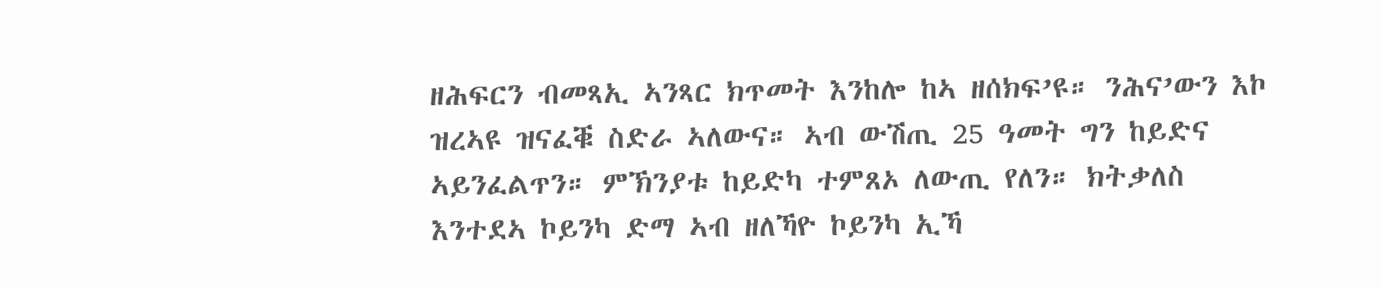ዘሕፍርን ብመጻኢ ኣንጻር ክጥመት እንከሎ ከኣ ዘሰክፍ’ዩ። ንሕና’ውን እኮ ዝረኣዩ ዝናፈቑ ስድራ ኣለውና። ኣብ ውሽጢ 25 ዓመት ግን ከይድና ኣይንፈልጥን። ምኽንያቱ ከይድካ ተምጸኦ ለውጢ የለን። ክትቃለስ እንተደኣ ኮይንካ ድማ ኣብ ዘለኻዮ ኮይንካ ኢኻ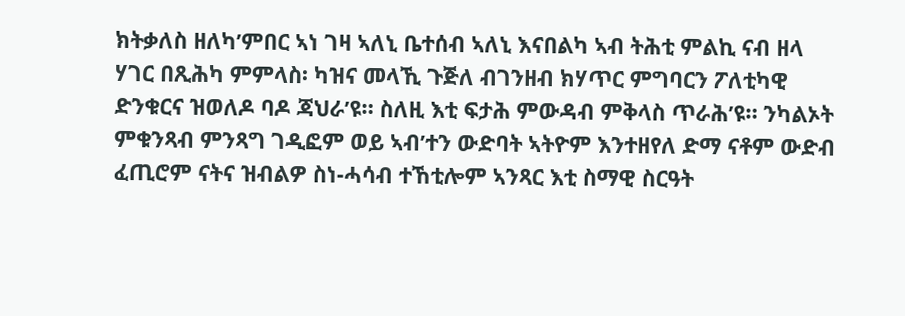ክትቃለስ ዘለካ’ምበር ኣነ ገዛ ኣለኒ ቤተሰብ ኣለኒ እናበልካ ኣብ ትሕቲ ምልኪ ናብ ዘላ ሃገር በጺሕካ ምምላስ፡ ካዝና መላኺ ጉጅለ ብገንዘብ ክሃጥር ምግባርን ፖለቲካዊ ድንቁርና ዝወለዶ ባዶ ጃህራ’ዩ። ስለዚ እቲ ፍታሕ ምውዳብ ምቅላስ ጥራሕ’ዩ። ንካልኦት ምቁንጻብ ምንጻግ ገዲፎም ወይ ኣብ’ተን ውድባት ኣትዮም እንተዘየለ ድማ ናቶም ውድብ ፈጢሮም ናትና ዝብልዎ ስነ-ሓሳብ ተኸቲሎም ኣንጻር እቲ ስማዊ ስርዓት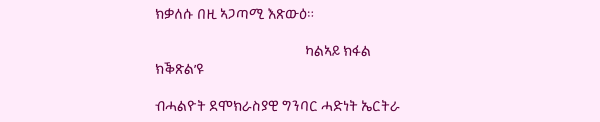ክቃለሱ በዚ ኣጋጣሚ እጽውዕ።

                                                  ካልኣይ ክፋል ክቕጽል’ዩ

ብሓልዮት ደሞክራስያዊ ግንባር ሓድነት ኤርትራ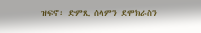ዝፍኖ፡ ድምጺ ሰላምን ደሞክራስን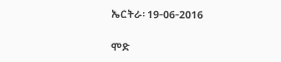ኤርትራ፡ 19-06-2016

ሞድ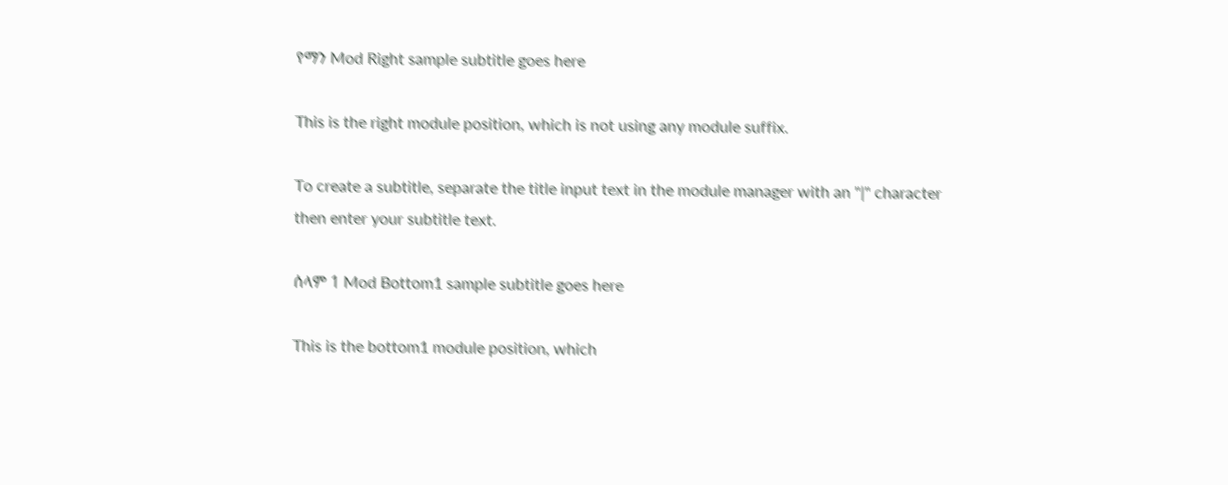የማን Mod Right sample subtitle goes here

This is the right module position, which is not using any module suffix.

To create a subtitle, separate the title input text in the module manager with an "|" character then enter your subtitle text.

ሰላም 1 Mod Bottom1 sample subtitle goes here

This is the bottom1 module position, which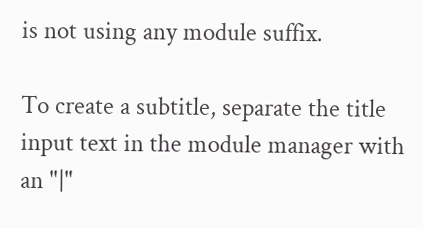is not using any module suffix.

To create a subtitle, separate the title input text in the module manager with an "|"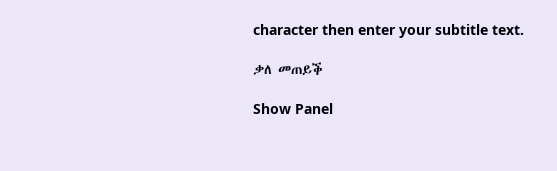character then enter your subtitle text.

ቃለ መጠይቕ

Show Panel